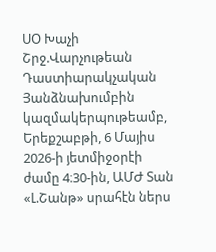ՍՕ Խաչի Շրջ.Վարչութեան Դաստիարակչական Յանձնախումբին կազմակերպութեամբ, Երեքշաբթի, 6 Մայիս 2026-ի յետմիջօրէի ժամը 4։30-ին, ԱՄԺ Տան «Լ.Շանթ» սրահէն ներս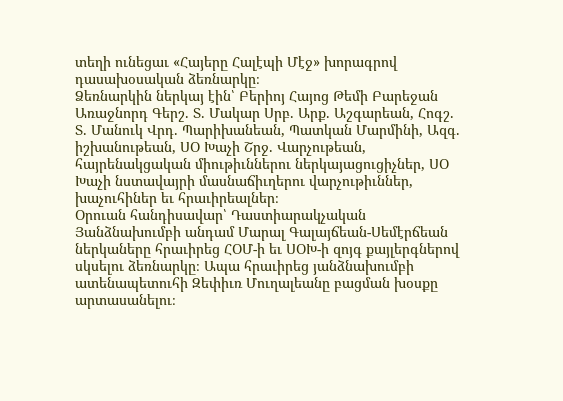տեղի ունեցաւ «Հայերը Հալէպի Մէջ» խորագրով դասախօսական ձեռնարկը։
Ձեռնարկին ներկայ էին՝ Բերիոյ Հայոց Թեմի Բարեջան Առաջնորդ Գերշ. Տ. Մակար Սրբ. Արք. Աշգարեան, Հոգշ. Տ. Մանուկ Վրդ. Պարիխանեան, Պատկան Մարմինի, Ազգ. իշխանութեան, ՍՕ Խաչի Շրջ. Վարչութեան, հայրենակցական միութիւններու ներկայացուցիչներ, ՍՕ Խաչի նստավայրի մասնաճիւղերու վարչութիւններ, խաչուհիներ եւ հրաւիրեալներ։
Օրուան հանդիսավար՝ Դաստիարակչական Յանձնախումբի անդամ Մարալ Գալայճեան-Սեմէրճեան ներկաները հրաւիրեց ՀՕՄ-ի եւ ՍՕԽ-ի զոյգ քայլերգներով սկսելու ձեռնարկը։ Ապա հրաւիրեց յանձնախումբի ատենապետուհի Զեփիւռ Մուղալեանը բացման խօսքը արտասանելու։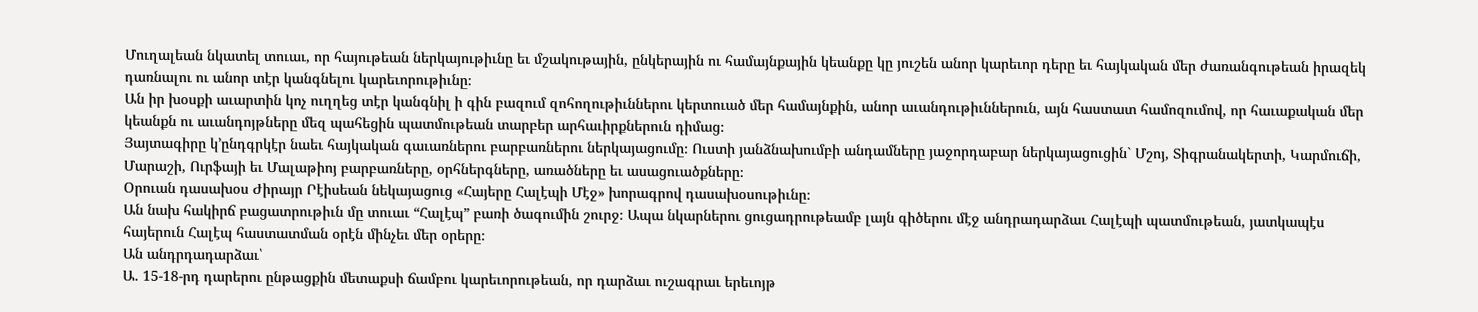Մուղալեան նկատել տուաւ, որ հայութեան ներկայութիւնը եւ մշակութային, ընկերային ու համայնքային կեանքը կը յուշեն անոր կարեւոր դերը եւ հայկական մեր ժառանգութեան իրազեկ դառնալու ու անոր տէր կանգնելու կարեւորութիւնը։
Ան իր խօսքի աւարտին կոչ ուղղեց տէր կանգնիլ ի գին բազում զոհողութիւններու կերտուած մեր համայնքին, անոր աւանդութիւններուն, այն հաստատ համոզումով, որ հաւաքական մեր կեանքն ու աւանդոյթները մեզ պահեցին պատմութեան տարբեր արհաւիրքներուն դիմաց։
Յայտագիրը կ’ընդգրկէր նաեւ հայկական գաւառներու բարբառներու ներկայացումը։ Ուստի յանձնախումբի անդամները յաջորդաբար ներկայացուցին` Մշոյ, Տիգրանակերտի, Կարմուճի, Մարաշի, Ուրֆայի եւ Մալաթիոյ բարբառները, օրհներգները, առածները եւ ասացուածքները։
Օրուան դասախօս Ժիրայր Րէիսեան նեկայացուց «Հայերը Հալէպի Մէջ» խորագրով դասախօսութիւնը։
Ան նախ հակիրճ բացատրութիւն մը տուաւ “Հալէպ” բառի ծագումին շուրջ։ Ապա նկարներու ցուցադրութեամբ լայն գիծերու մէջ անդրադարձաւ Հալէպի պատմութեան, յատկապէս հայերուն Հալէպ հաստատման օրէն մինչեւ մեր օրերը։
Ան անդրդադարձաւ՝
Ա. 15-18-րդ դարերու ընթացքին մետաքսի ճամբու կարեւորութեան, որ դարձաւ ուշագրաւ երեւոյթ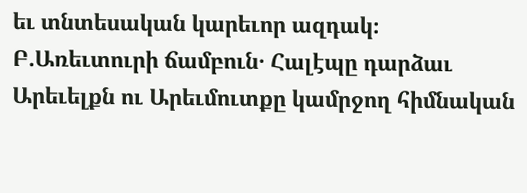եւ տնտեսական կարեւոր ազդակ։
Բ.Առեւտուրի ճամբուն․ Հալէպը դարձաւ Արեւելքն ու Արեւմուտքը կամրջող հիմնական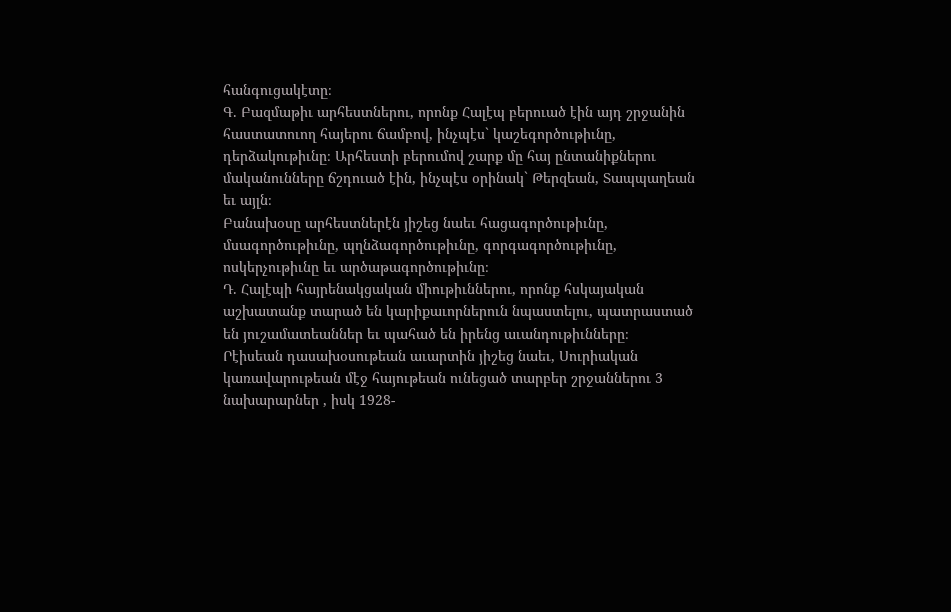հանգուցակէտը։
Գ. Բազմաթիւ արհեստներու, որոնք Հալէպ բերուած էին այդ շրջանին հաստատուող հայերու ճամբով, ինչպէս` կաշեգործութիւնը, դերձակութիւնը։ Արհեստի բերումով շարք մը հայ ընտանիքներու մականունները ճշդուած էին, ինչպէս օրինակ` Թերզեան, Տապպաղեան եւ այլն։
Բանախօսը արհեստներէն յիշեց նաեւ հացագործութիւնը, մսագործութիւնը, պղնձագործութիւնը, գորգագործութիւնը, ոսկերչութիւնը եւ արծաթագործութիւնը։
Դ. Հալէպի հայրենակցական միութիւններու, որոնք հսկայական աշխատանք տարած են կարիքաւորներուն նպաստելու, պատրաստած են յուշամատեաններ եւ պահած են իրենց աւանդութիւնները։
Րէիսեան դասախօսութեան աւարտին յիշեց նաեւ, Սուրիական կառավարութեան մէջ հայութեան ունեցած տարբեր շրջաններու 3 նախարարներ , իսկ 1928-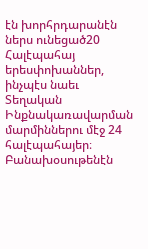էն խորհրդարանէն ներս ունեցած20 Հալէպահայ երեսփոխաններ, ինչպէս նաեւ Տեղական Ինքնակառավարման մարմիններու մէջ 24 հալէպահայեր։
Բանախօսութենէն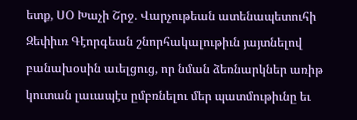ետք, ՍՕ Խաչի Շրջ. Վարչութեան ատենապետուհի Զեփիւռ Գէորգեան շնորհակալութիւն յայտնելով բանախօսին աւելցուց, որ նման ձեռնարկներ առիթ կուտան լաւապէս ըմբռնելու մեր պատմութիւնը եւ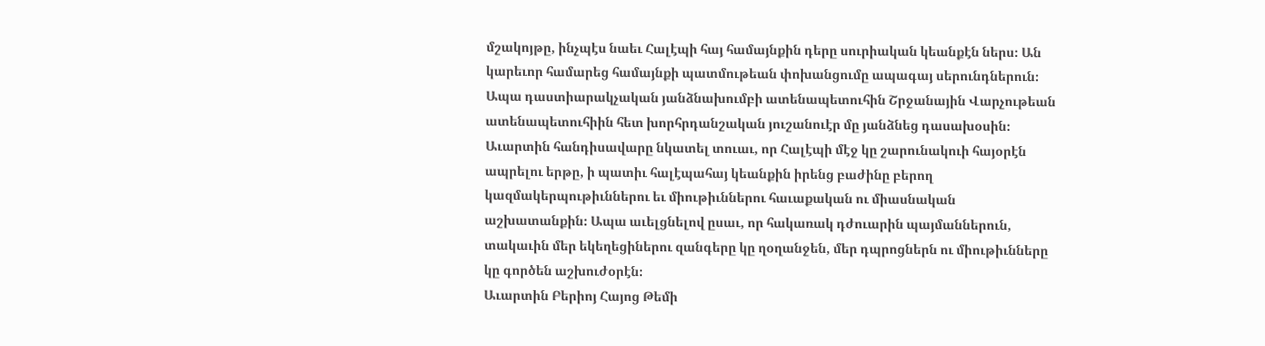մշակոյթը, ինչպէս նաեւ Հալէպի հայ համայնքին դերը սուրիական կեանքէն ներս։ Ան կարեւոր համարեց համայնքի պատմութեան փոխանցումը ապագայ սերունդներուն։
Ապա դաստիարակչական յանձնախումբի ատենապետուհին Շրջանային Վարչութեան ատենապետուհիին հետ խորհրդանշական յուշանուէր մը յանձնեց դասախօսին։
Աւարտին հանդիսավարը նկատել տուաւ, որ Հալէպի մէջ կը շարունակուի հայօրէն ապրելու երթը, ի պատիւ հալէպահայ կեանքին իրենց բաժինը բերող կազմակերպութիւններու եւ միութիւններու հաւաքական ու միասնական աշխատանքին։ Ապա աւելցնելով ըսաւ, որ հակառակ դժուարին պայմաններուն, տակաւին մեր եկեղեցիներու զանգերը կը ղօղանջեն, մեր դպրոցներն ու միութիւնները կը գործեն աշխուժօրէն։
Աւարտին Բերիոյ Հայոց Թեմի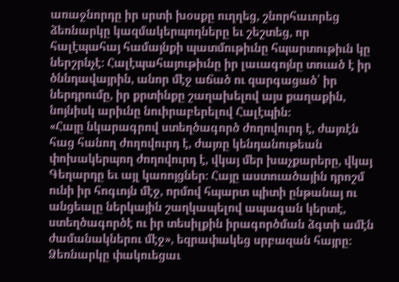առաջնորդը իր սրտի խօսքը ուղղեց, շնորհաւորեց ձեռնարկը կազմակերպողները եւ շեշտեց, որ հալէպահայ համայնքի պատմութիւնը հպարտութիւն կը ներշրնչէ։ Հալէպահայութիւնը իր լաւագոյնը տուած է իր ծննդավայրին, անոր մէջ աճած ու զարգացած՝ իր ներդրումը, իր քրտինքը շաղախելով այս քաղաքին, նոյնիսկ արիւնը նուիրաբերելով Հալէպին։
«Հայը նկարագրով ստեղծագործ ժողովուրդ է, ժայռէն հաց հանող ժողովուրդ է, ժայռը կենդանութեան փոխակերպող ժողովուրդ է, վկայ մեր խաչքարերը, վկայ Գեղարդը եւ այլ կառոյցներ։ Հայը աստուածային դրոշմ ունի իր հոգւոյն մէջ, որմով հպարտ պիտի ընթանայ ու անցեալը ներկային շաղկապելով ապագան կերտէ, ստեղծագործէ ու իր տեսիլքին իրագործման ձգտի ամէն ժամանակներու մէջ», եզրափակեց սրբազան հայրը։
Ձեռնարկը փակուեցաւ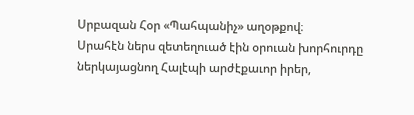Սրբազան Հօր «Պահպանիչ» աղօթքով։
Սրահէն ներս զետեղուած էին օրուան խորհուրդը ներկայացնող Հալէպի արժէքաւոր իրեր,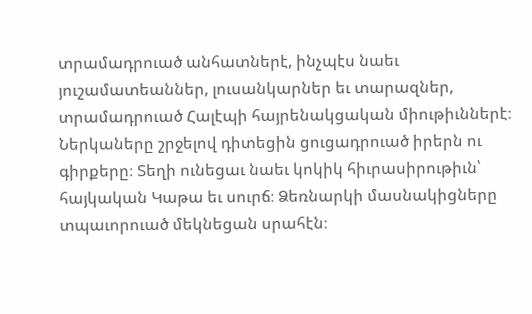տրամադրուած անհատներէ, ինչպէս նաեւ յուշամատեաններ, լուսանկարներ եւ տարազներ, տրամադրուած Հալէպի հայրենակցական միութիւններէ։
Ներկաները շրջելով դիտեցին ցուցադրուած իրերն ու գիրքերը։ Տեղի ունեցաւ նաեւ կոկիկ հիւրասիրութիւն՝ հայկական Կաթա եւ սուրճ։ Ձեռնարկի մասնակիցները տպաւորուած մեկնեցան սրահէն։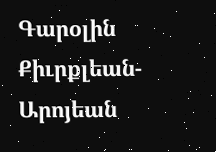Գարօլին Քիւրքլեան-Արոյեան